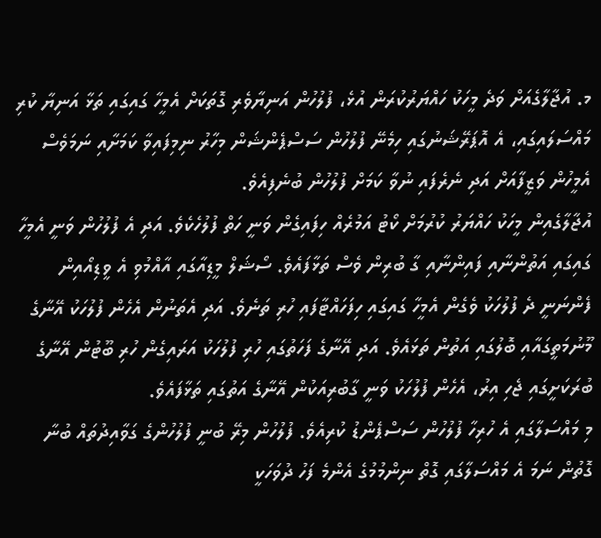މ. އުޖާލާގެއަށް ވަދެ މީހަކު ހައްޔަރުކުރަން އުޅެ، ފުލުހުން އަނިޔާވެރި ގޮތަކަށް އެމީހާ ގައިގައި ތަޅާ އަނިޔާ ކުރި މައްސަލައިގައި، އެ އޮޕަރޭޝަނުގައި ހިމެނޭ ފުލުހުން ސަސްޕެންޝަން މިހާރު ނިމިފައިވާ ކަމަށާއި ނަމަވެސް އެމީހުން ވަޒީފާއަށް އަދި ނެރެފައި ނުވާ ކަމަށް ފުލުހުން ބުނެފިއެވެ.
އުޖާލާގެއިން މީހަކު ހައްޔަރު ކުރުމަށް ކޯޓު އަމުރެއް ހިފައިގެން ވަނީ ހަތް ފުލުހެކެވެ. އަދި އެ ފުލުހުން ވަނީ އެމީހާ ގައިގައި އަތުންނާއި ފައިންނާއި ގާ ބުރިން ވެސް ތަޅާފައެވެ. ސޯޝަލް މީޑިއާގައި އާއްމުވި އެ ވީޑިއޯއިން ފެންނަނީ ދެ ފުލުހަކު ވެގެން އެމީހާ ގައިގައި ހިފަހައްޓާފައި ހުރި ތަނެވެ. އަދި އެތަނުން އެހެން ފުލުހަކު އޭނާގެ މޫނުމަތީގައާއި ބޮލުގައި އަތުން ތަޅައެވެ. އަދި އޭނާގެ ފަހަތުގައި ހުރި ފުލުހަކު އަރައިގެން ހުރި ބޫޓުން އޭނާގެ ބުރަކަށީގައި ޖެހި އިރު، އެހެން ފުލުހަކު ވަނީ ގާބުރިއަކުން އޭނާގެ އަތުގައި ތަޅާފައެވެ.
މި މައްސަލާގައި އެ ހުރިހާ ފުލުހުން ސަސްޕެންޑު ކުރިއެވެ. ފުލުހުން މިރޭ ބުނީ ފުލުހުންގެ ގަވާއިދުތައް ބުނާ ގޮތުން ނަމަ އެ މައްސަލާގައި ގޮތް ނިންމުމުގެ އެންމެ ފަހު ދުވަހަކީ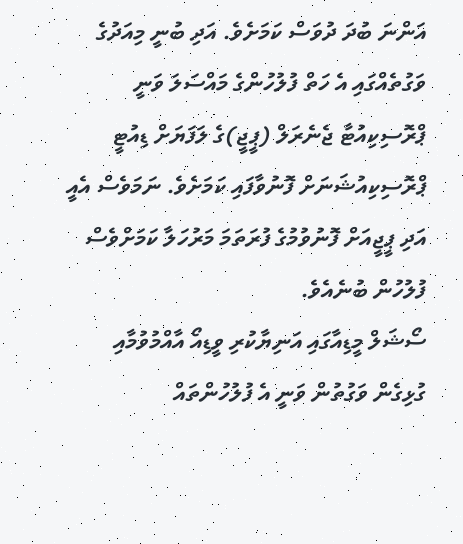އަންނަ ބުދަ ދުވަސް ކަމަށެވެ. އަދި ބުނީ މިއަދުގެ ވަގުތެއްގައި އެ ހަތް ފުލުހުންގެ މައްސަލަ ވަނީ ޕްރޮސިކިއުޓާ ޖެނެރަލް (ޕީޖީ)ގެ ލަފަޔަށް ޑިއުޓީ ޕްރޮސިކިއުޝަނަށް ފޮނުވާފައި ކަމަށެވެ. ނަމަވެސް އެއީ އަދި ޕީޖީއަށް ފޮނުވުމުގެ ފުރަތަމަ މަރުހަލާ ކަމަށްވެސް ފުލުހުން ބުނެއެވެ.
ސޯޝަލް މީޑިއާގައި އަނިޔާކުރި ވީޑިއޯ އާއްމުވުމާއި ގުޅިގެން ވަގުތުން ވަނީ އެ ފުލުހުންތައް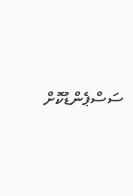ސަސްޕެންޑުކޮށް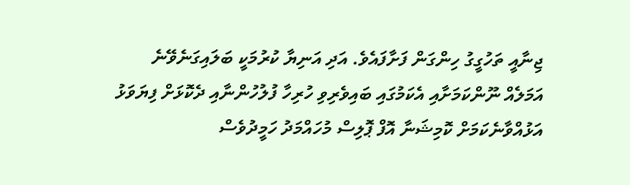ޖިނާއީ ތަހުގީގު ހިންގަން ފަށާފައެވެ. އަދި އަނިޔާ ކުރުމަކީ ބަލައިގަނެވޭނެ އަމަލެއް ނޫންކަމަށާއި އެކަމުގައި ބައިވެރިވި ހުރިހާ ފުލުހުންނާއި ދެކޮޅަށް ފިޔަވަޅު އަޅުއްވާނެކަމަށް ކޮމިޝަނާ އޮފް ޕޮލިސް މުހައްމަދު ހަމީދުވެސް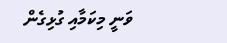ވަނީ މިކަމާއި ގުޅިގެން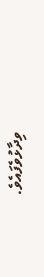ވިދާޅުވެފައެވެ.